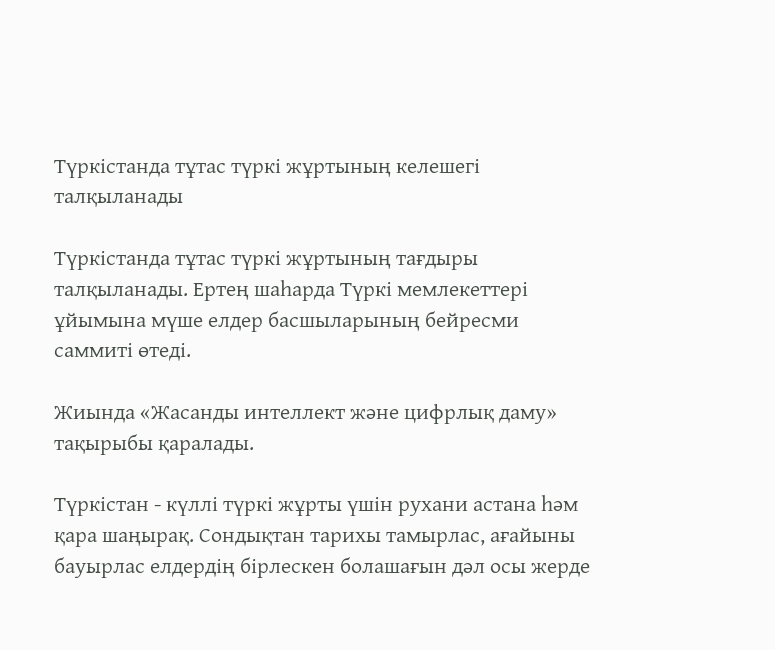Түркістанда тұтас түркі жұртының келешегі талқыланады

Түркістанда тұтас түркі жұртының тағдыры талқыланады. Ертең шаһарда Түркі мемлекеттері ұйымына мүше елдер басшыларының бейресми саммиті өтеді.

Жиында «Жасанды интеллект және цифрлық даму» тақырыбы қаралады.

Түркістан - күллі түркі жұрты үшін рухани астана һәм қара шаңырақ. Сондықтан тарихы тамырлас, ағайыны бауырлас елдердің бірлескен болашағын дәл осы жерде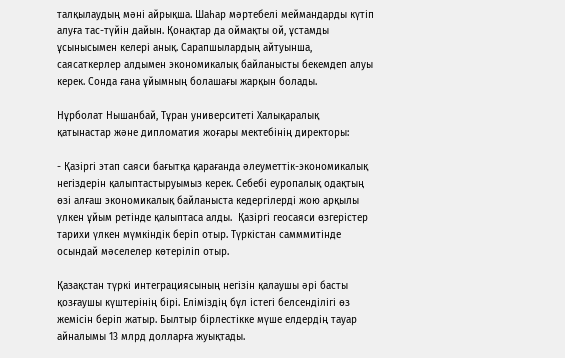талқылаудың мәні айрықша. Шаһар мәртебелі меймандарды күтіп алуға тас-түйін дайын. Қонақтар да оймақты ой, ұстамды ұсынысымен келері анық. Сарапшылардың айтуынша, саясаткерлер алдымен экономикалық байланысты бекемдеп алуы керек. Сонда ғана ұйымның болашағы жарқын болады.

Нұрболат Нышанбай, Тұран университеті Халықаралық қатынастар және дипломатия жоғары мектебінің директоры:

- Қазіргі этап саяси бағытқа қарағанда әлеуметтік-экономикалық негіздерін қалыптастыруымыз керек. Себебі еуропалық одақтың өзі алғаш экономикалық байланыста кедергілерді жою арқылы үлкен ұйым ретінде қалыптаса алды.  Қазіргі геосаяси өзгерістер тарихи үлкен мүмкіндік беріп отыр. Түркістан самммитінде осындай мәселелер көтеріліп отыр.

Қазақстан түркі интеграциясының негізін қалаушы әрі басты қозғаушы күштерінің бірі. Еліміздің бұл істегі белсенділігі өз жемісін беріп жатыр. Былтыр бірлестікке мүше елдердің тауар айналымы 13 млрд долларға жуықтады.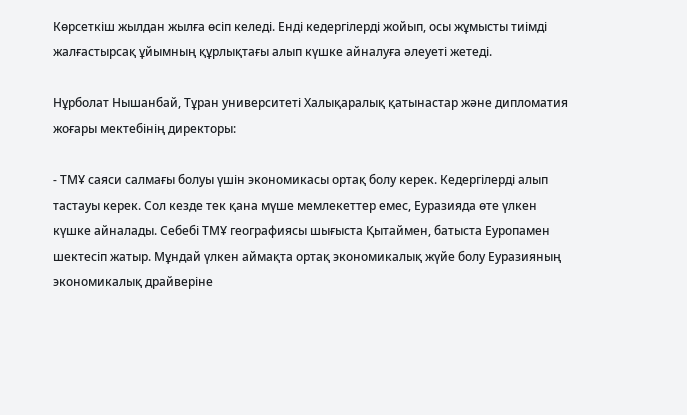Көрсеткіш жылдан жылға өсіп келеді. Енді кедергілерді жойып, осы жұмысты тиімді жалғастырсақ ұйымның құрлықтағы алып күшке айналуға әлеуеті жетеді.

Нұрболат Нышанбай, Тұран университеті Халықаралық қатынастар және дипломатия жоғары мектебінің директоры:

- ТМҰ саяси салмағы болуы үшін экономикасы ортақ болу керек. Кедергілерді алып тастауы керек. Сол кезде тек қана мүше мемлекеттер емес, Еуразияда өте үлкен күшке айналады. Себебі ТМҰ географиясы шығыста Қытаймен, батыста Еуропамен шектесіп жатыр. Мұндай үлкен аймақта ортақ экономикалық жүйе болу Еуразияның экономикалық драйверіне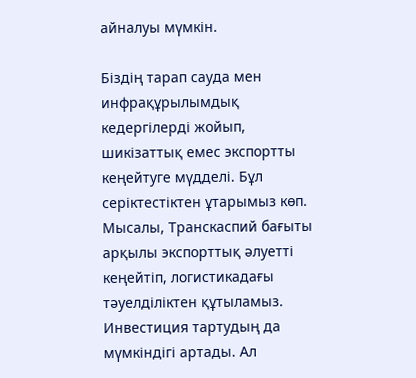айналуы мүмкін.

Біздің тарап сауда мен инфрақұрылымдық кедергілерді жойып, шикізаттық емес экспортты кеңейтуге мүдделі. Бұл серіктестіктен ұтарымыз көп. Мысалы, Транскаспий бағыты арқылы экспорттық әлуетті кеңейтіп, логистикадағы тәуелділіктен құтыламыз. Инвестиция тартудың да мүмкіндігі артады. Ал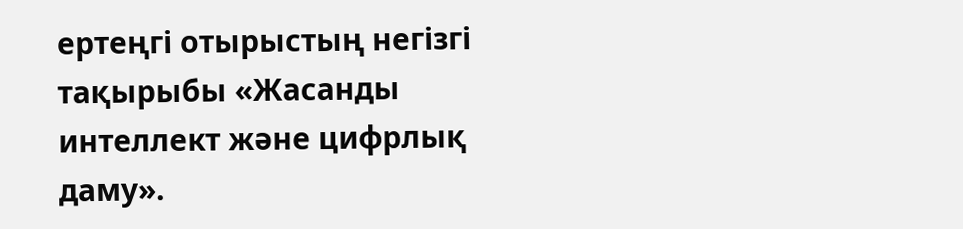ертеңгі отырыстың негізгі тақырыбы «Жасанды интеллект және цифрлық даму».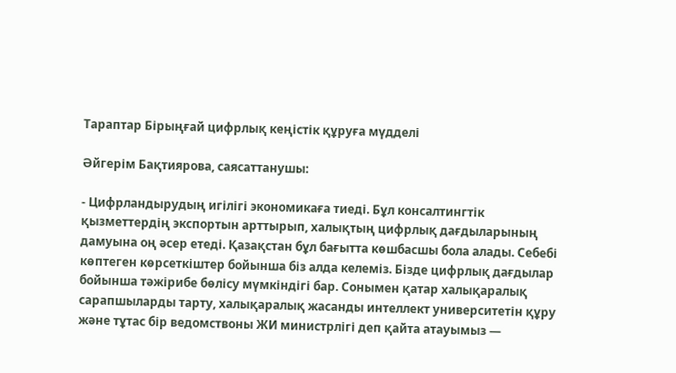Тараптар Бірыңғай цифрлық кеңістік құруға мүдделі

Әйгерім Бақтиярова, саясаттанушы:

- Цифрландырудың игілігі экономикаға тиеді. Бұл консалтингтік қызметтердің экспортын арттырып, халықтың цифрлық дағдыларының дамуына оң әсер етеді. Қазақстан бұл бағытта көшбасшы бола алады. Себебі көптеген көрсеткіштер бойынша біз алда келеміз. Бізде цифрлық дағдылар бойынша тәжірибе бөлісу мүмкіндігі бар. Сонымен қатар халықаралық сарапшыларды тарту, халықаралық жасанды интеллект университетін құру және тұтас бір ведомствоны ЖИ министрлігі деп қайта атауымыз —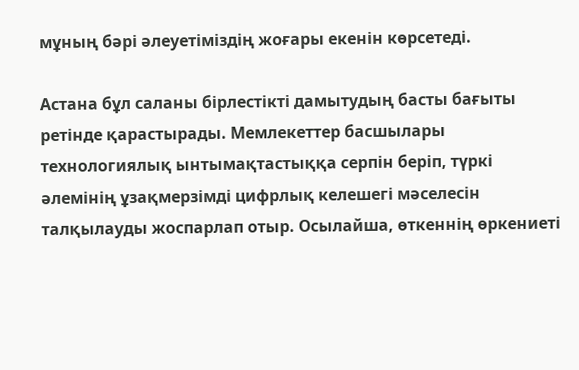мұның бәрі әлеуетіміздің жоғары екенін көрсетеді.

Астана бұл саланы бірлестікті дамытудың басты бағыты ретінде қарастырады. Мемлекеттер басшылары технологиялық ынтымақтастыққа серпін беріп, түркі әлемінің ұзақмерзімді цифрлық келешегі мәселесін талқылауды жоспарлап отыр. Осылайша, өткеннің өркениеті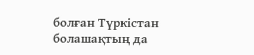болған Түркістан болашақтың да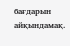бағдарын айқындамақ.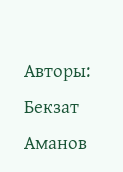Авторы: Бекзат Аманов